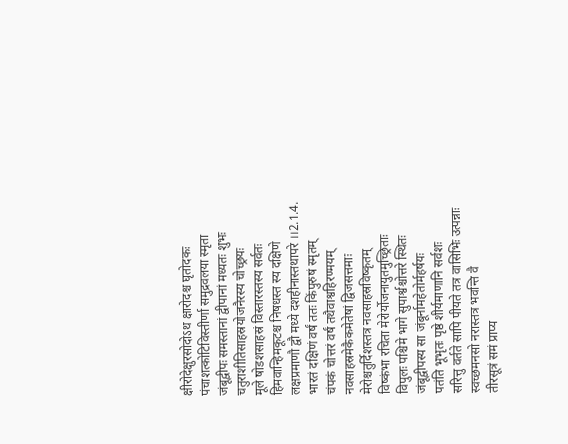क्षीरोदेक्षुरसोदोऽथ क्षारोदश्च घृतोदकः
पंचाशत्कोटिविस्तीर्णा समुद्रवलया स्मृता
जंबूद्वीपः समस्तानां द्वीपानां मध्यतः शुभः
चतुराशीतिसाहस्रयोजनैरस्य चोच्छ्रयः
मूले षोडशसाहस्रं विस्तारस्तस्य सर्वतः
हिमवान्हिमकूटश्च निषधस्त स्य दक्षिणे
लक्षप्रमाणौ द्वौ मध्ये दशहीनास्तथापरे ।।2.1.4.
भारतं दक्षिणं वर्षं ततः किंपुरुषं स्मृतम्
चंपकं चोत्तरं वर्षं तथैवाश्वहिरण्मयम्
नवसाहस्रमेकैकमेतेषां द्विजसत्तमाः
मेरोश्चतुर्दिशस्तत्र नवसाहस्रविष्कृतम्
विष्कंभा रचिता मेरोर्योजनायुतमुच्छ्रिताः
विपुलः पश्चिमे भागे सुपार्श्वश्चोत्तरे स्थितः
जंबूद्वीपस्य सा जंबूर्नामहेतोर्महर्षयः
पतंति भूभृतः पृष्ठे शीर्यमाणानि सर्वशः
सरित्तु वर्तते सापि पीयते तत्र वासिभिः उत्पन्नाः स्वच्छमनसो नरास्तत्र भवन्ति वै
तीरसूत्रं समं प्राप्य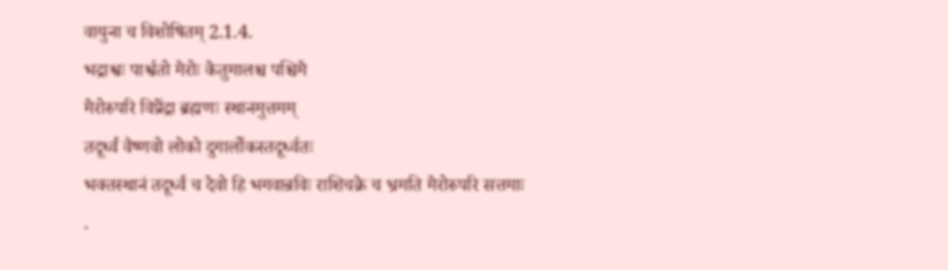वायुना च विशोषितम् 2.1.4.
भद्राश्वः पार्श्वतो मेरोः केतुमालश्च पश्चिमे
मेरोरुपरि विप्रेंद्रा ब्रह्मणः स्थानमुत्तमम्
तदूर्ध्वं वैष्णवो लोको दुगार्लोकस्तदूर्ध्वतः
भक्तस्थानं तदूर्ध्वं च देवो हि भगवान्रविः राशिचक्रे च भ्रमति मेरोरुपरि सत्तमाः
.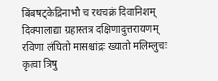बिंबषट्केद्रिनाभौ च रथचक्रं दिवानिशम्
दिक्पालाद्या ग्रहास्तत्र दक्षिणादुत्तरायणम्
रविणा लंघितो मासश्चांद्रः ख्यातो मलिम्लुचः
कृत्वा त्रिषु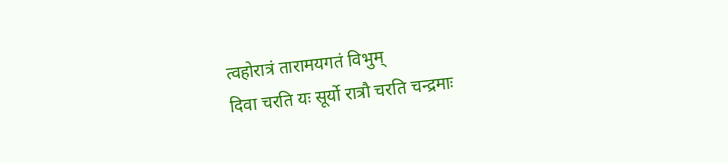त्वहोरात्रं तारामयगतं विभुम्
दिवा चरति यः सूर्यो रात्रौ चरति चन्द्रमाः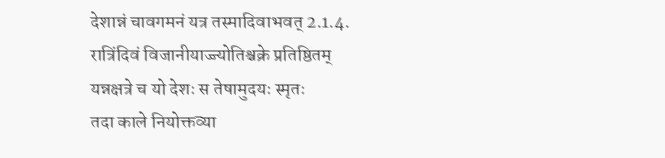देशान्नं चावगमनं यत्र तस्मादिवाभवत् 2.1.4.
रात्रिंदिवं विजानीयाज्ज्योतिश्चक्रे प्रतिष्ठितम्
यन्नक्षत्रे च यो देशः स तेषामुदयः स्मृतः
तदा काले नियोक्तव्या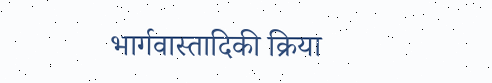भार्गवास्तादिकी क्रिया